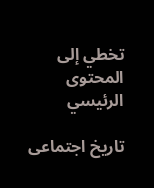تخطي إلى المحتوى الرئيسي

تاريخ اجتماعى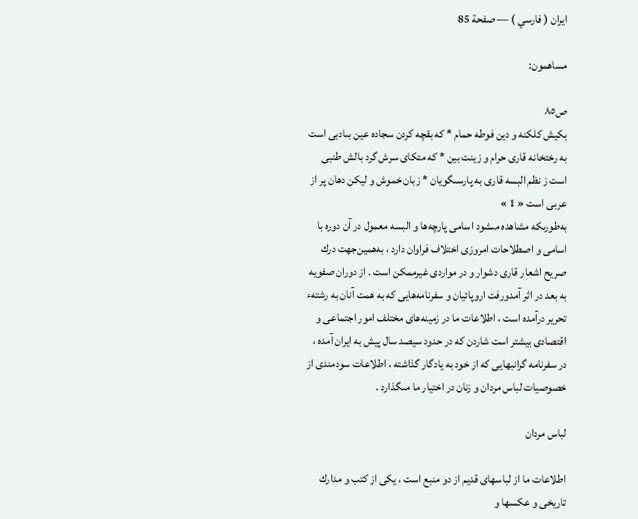ايران ( فارسي ) — صفحة 85

مساهمون:

ص٨٥
بكيش كلكنه و دين فوطه حمام * كه بقچه كردن سجاده عين بىادبى است به رختخانه قارى حرام و زينت بين * كه متكاى سرش گرد بالش طنبى است ز نظم البسه قارى به پارسىگويان * زبان خموش و ليكن دهان پر از عربى است « 1 »
به‌طورىكه مشاهده مىشود اسامى پارچه‌ها و البسه معمول در آن دوره با اسامى و اصطلاحات امروزى اختلاف فراوان دارد ، به‌همين‌جهت درك صريح اشعار قارى دشوار و در مواردى غيرممكن است . از دوران صفويه به بعد در اثر آمدورفت اروپائيان و سفرنامه‌هايى كه به همت آنان به رشتهء تحرير درآمده است ، اطلاعات ما در زمينه‌هاى مختلف امور اجتماعى و اقتصادى بيشتر است شاردن كه در حدود سيصد سال پيش به ايران آمده ، در سفرنامه گرانبهايى كه از خود به يادگار گذاشته ، اطلاعات سودمندى از خصوصيات لباس مردان و زنان در اختيار ما مىگذارد .

لباس مردان

اطلاعات ما از لباسهاى قديم از دو منبع است ، يكى از كتب و مدارك تاريخى و عكسها و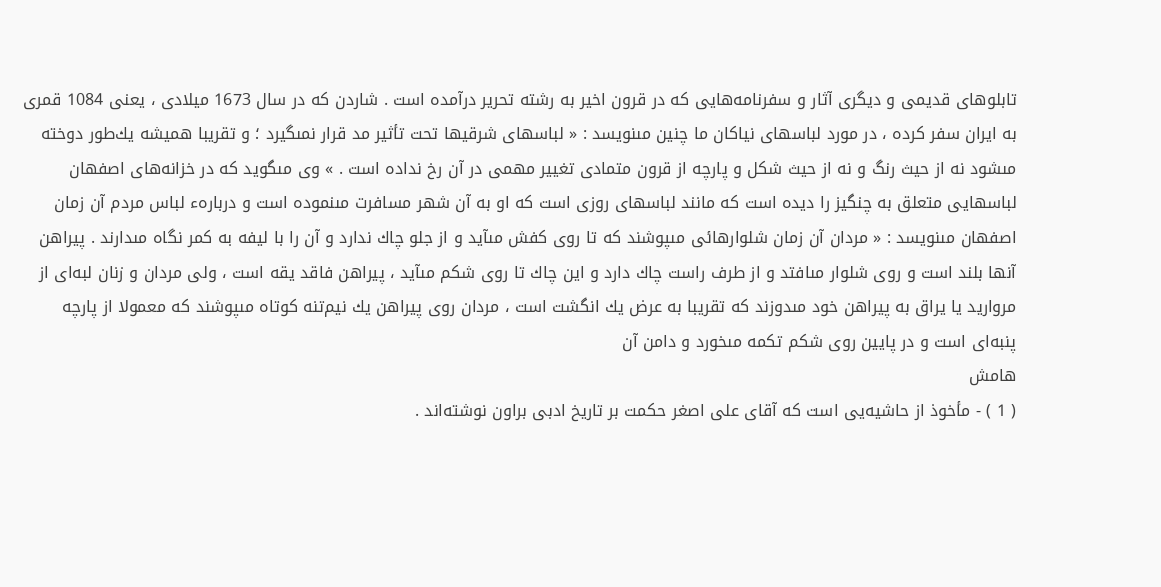تابلوهاى قديمى و ديگرى آثار و سفرنامه‌هايى كه در قرون اخير به رشته تحرير درآمده است . شاردن كه در سال 1673 ميلادى ، يعنى 1084 قمرى به ايران سفر كرده ، در مورد لباسهاى نياكان ما چنين مىنويسد : « لباسهاى شرقيها تحت تأثير مد قرار نمىگيرد ؛ و تقريبا هميشه يك‌طور دوخته مىشود نه از حيث رنگ و نه از حيث شكل و پارچه از قرون متمادى تغيير مهمى در آن رخ نداده است . » وى مىگويد كه در خزانه‌هاى اصفهان لباسهايى متعلق به چنگيز را ديده است كه مانند لباسهاى روزى است كه او به آن شهر مسافرت مىنموده است و دربارهء لباس مردم آن زمان اصفهان مىنويسد : « مردان آن زمان شلوارهائى مىپوشند كه تا روى كفش مىآيد و از جلو چاك ندارد و آن را با ليفه به كمر نگاه مىدارند . پيراهن آنها بلند است و روى شلوار مىافتد و از طرف راست چاك دارد و اين چاك تا روى شكم مىآيد ، پيراهن فاقد يقه است ، ولى مردان و زنان لبه‌اى از مرواريد يا يراق به پيراهن خود مىدوزند كه تقريبا به عرض يك انگشت است ، مردان روى پيراهن يك نيم‌تنه كوتاه مىپوشند كه معمولا از پارچه پنبه‌اى است و در پايين روى شكم تكمه مىخورد و دامن آن
هامش
( 1 ) - مأخوذ از حاشيه‌يى است كه آقاى على اصغر حكمت بر تاريخ ادبى براون نوشته‌اند .